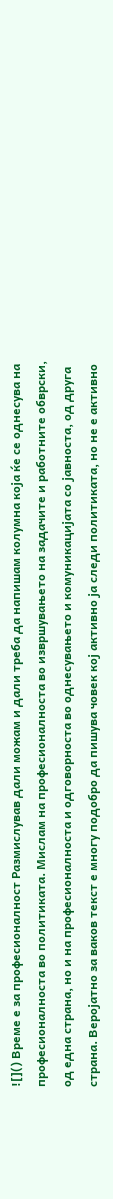![]() Време е за професионалност Размислував дали можам и дали треба да напишам колумна која ќе се однесува на професионалноста во политиката. Мислам на професионалноста во извршувањето на задачите и работните обврски, од една страна, но и на професионалноста и одговорноста во однесувањето и комуникацијата со јавноста, од друга страна. Веројатно за ваков текст е многу подобро да пишува човек кој активно ја следи политиката, но не е активно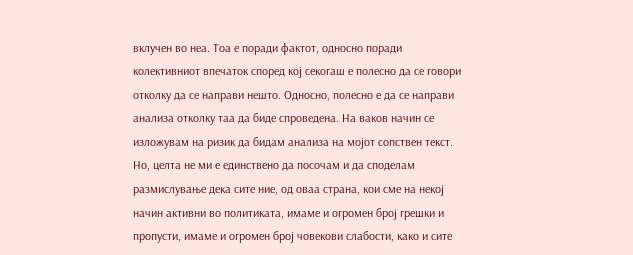вклучен во неа. Тоа е поради фактот, односно поради колективниот впечаток според кој секогаш е полесно да се говори отколку да се направи нешто. Односно, полесно е да се направи анализа отколку таа да биде спроведена. На ваков начин се изложувам на ризик да бидам анализа на мојот сопствен текст. Но, целта не ми е единствено да посочам и да споделам размислување дека сите ние, од оваа страна, кои сме на некој начин активни во политиката, имаме и огромен број грешки и пропусти, имаме и огромен број човекови слабости, како и сите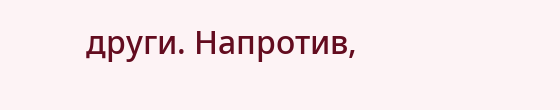други. Напротив,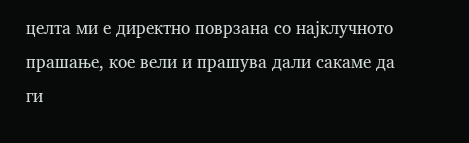целта ми е директно поврзана со најклучното прашање, кое вели и прашува дали сакаме да ги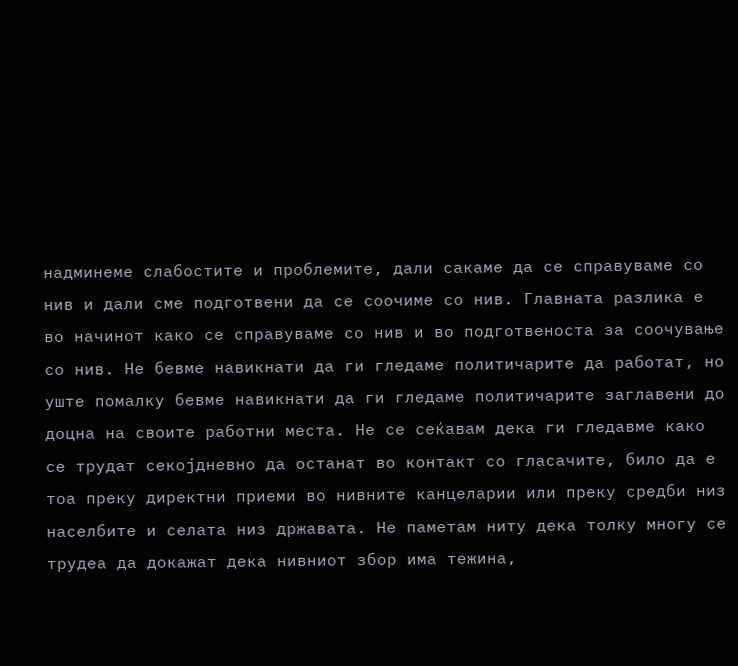надминеме слабостите и проблемите, дали сакаме да се справуваме со нив и дали сме подготвени да се соочиме со нив. Главната разлика е во начинот како се справуваме со нив и во подготвеноста за соочување со нив. Не бевме навикнати да ги гледаме политичарите да работат, но уште помалку бевме навикнати да ги гледаме политичарите заглавени до доцна на своите работни места. Не се сеќавам дека ги гледавме како се трудат секојдневно да останат во контакт со гласачите, било да е тоа преку директни приеми во нивните канцеларии или преку средби низ населбите и селата низ државата. Не паметам ниту дека толку многу се трудеа да докажат дека нивниот збор има тежина,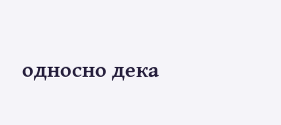односно дека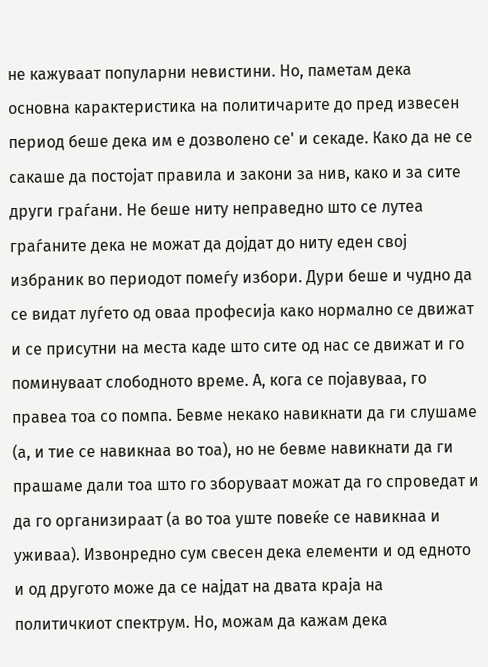не кажуваат популарни невистини. Но, паметам дека основна карактеристика на политичарите до пред извесен период беше дека им е дозволено се' и секаде. Како да не се сакаше да постојат правила и закони за нив, како и за сите други граѓани. Не беше ниту неправедно што се лутеа граѓаните дека не можат да дојдат до ниту еден свој избраник во периодот помеѓу избори. Дури беше и чудно да се видат луѓето од оваа професија како нормално се движат и се присутни на места каде што сите од нас се движат и го поминуваат слободното време. А, кога се појавуваа, го правеа тоа со помпа. Бевме некако навикнати да ги слушаме (а, и тие се навикнаа во тоа), но не бевме навикнати да ги прашаме дали тоа што го зборуваат можат да го спроведат и да го организираат (а во тоа уште повеќе се навикнаа и уживаа). Извонредно сум свесен дека елементи и од едното и од другото може да се најдат на двата краја на политичкиот спектрум. Но, можам да кажам дека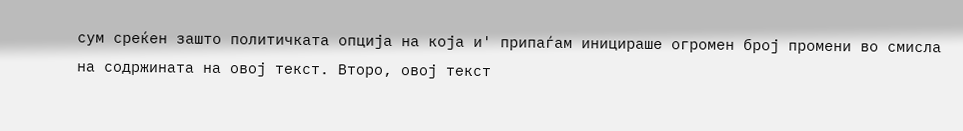сум среќен зашто политичката опција на која и' припаѓам иницираше огромен број промени во смисла на содржината на овој текст. Второ, овој текст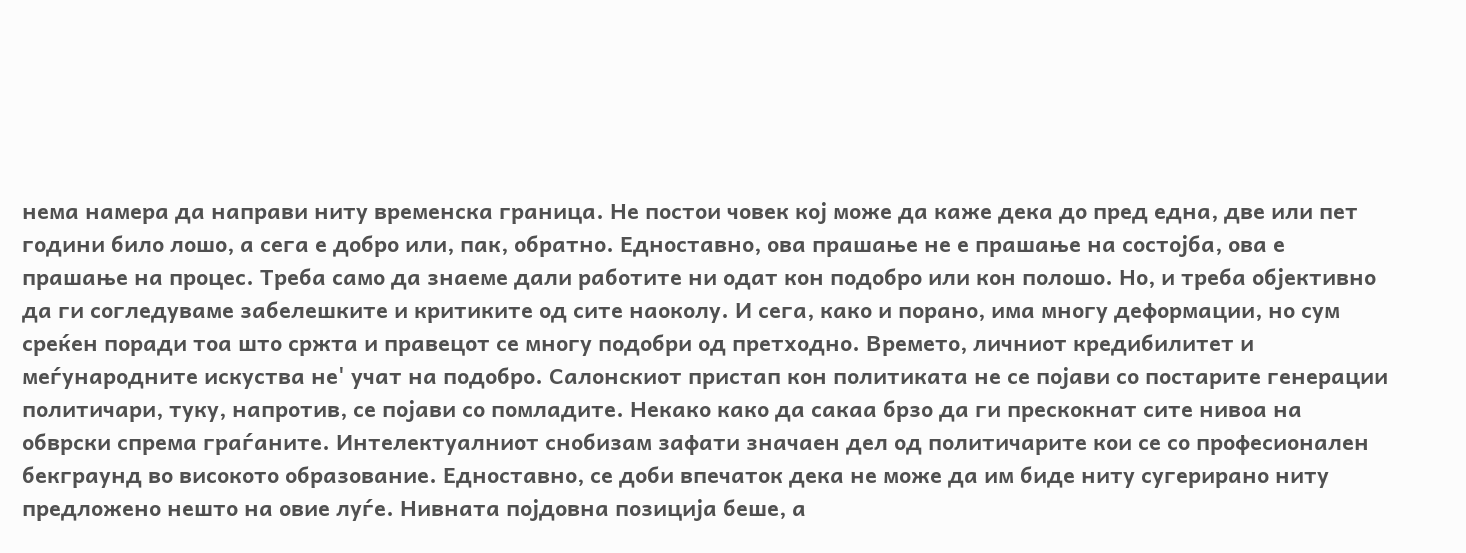нема намера да направи ниту временска граница. Не постои човек кој може да каже дека до пред една, две или пет години било лошо, а сега е добро или, пак, обратно. Едноставно, ова прашање не е прашање на состојба, ова е прашање на процес. Треба само да знаеме дали работите ни одат кон подобро или кон полошо. Но, и треба објективно да ги согледуваме забелешките и критиките од сите наоколу. И сега, како и порано, има многу деформации, но сум среќен поради тоа што сржта и правецот се многу подобри од претходно. Времето, личниот кредибилитет и меѓународните искуства не' учат на подобро. Салонскиот пристап кон политиката не се појави со постарите генерации политичари, туку, напротив, се појави со помладите. Некако како да сакаа брзо да ги прескокнат сите нивоа на обврски спрема граѓаните. Интелектуалниот снобизам зафати значаен дел од политичарите кои се со професионален бекграунд во високото образование. Едноставно, се доби впечаток дека не може да им биде ниту сугерирано ниту предложено нешто на овие луѓе. Нивната појдовна позиција беше, а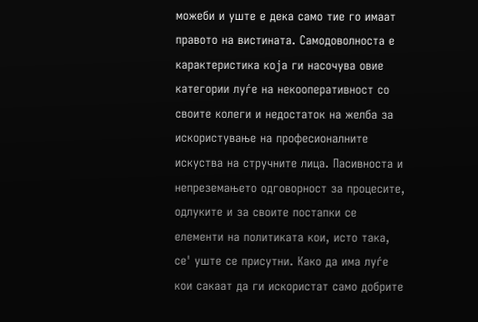можеби и уште е дека само тие го имаат правото на вистината. Самодоволноста е карактеристика која ги насочува овие категории луѓе на некооперативност со своите колеги и недостаток на желба за искористување на професионалните искуства на стручните лица. Пасивноста и непреземањето одговорност за процесите, одлуките и за своите постапки се елементи на политиката кои, исто така, се' уште се присутни. Како да има луѓе кои сакаат да ги искористат само добрите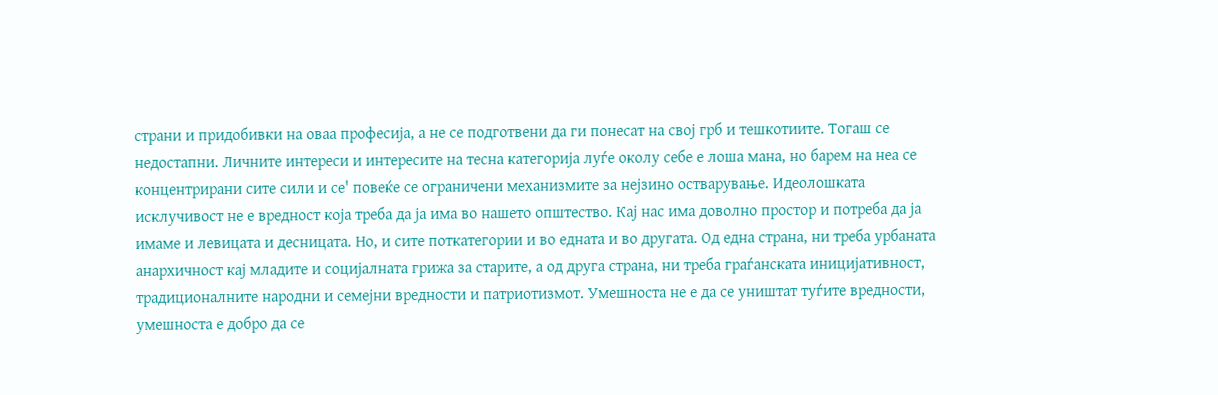страни и придобивки на оваа професија, а не се подготвени да ги понесат на свој грб и тешкотиите. Тогаш се недостапни. Личните интереси и интересите на тесна категорија луѓе околу себе е лоша мана, но барем на неа се концентрирани сите сили и се' повеќе се ограничени механизмите за нејзино остварување. Идеолошката исклучивост не е вредност која треба да ја има во нашето општество. Кај нас има доволно простор и потреба да ја имаме и левицата и десницата. Но, и сите поткатегории и во едната и во другата. Од една страна, ни треба урбаната анархичност кај младите и социјалната грижа за старите, а од друга страна, ни треба граѓанската иницијативност, традиционалните народни и семејни вредности и патриотизмот. Умешноста не е да се уништат туѓите вредности, умешноста е добро да се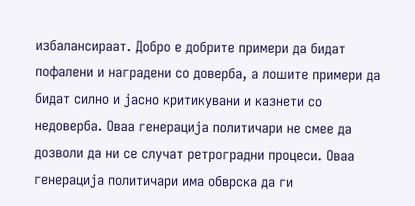избалансираат. Добро е добрите примери да бидат пофалени и наградени со доверба, а лошите примери да бидат силно и јасно критикувани и казнети со недоверба. Оваа генерација политичари не смее да дозволи да ни се случат ретроградни процеси. Оваа генерација политичари има обврска да ги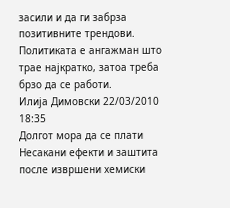засили и да ги забрза позитивните трендови. Политиката е ангажман што трае најкратко, затоа треба брзо да се работи.
Илија Димовски 22/03/2010 18:35
Долгот мора да се плати
Несакани ефекти и заштита после извршени хемиски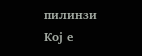пилинзи
Кој е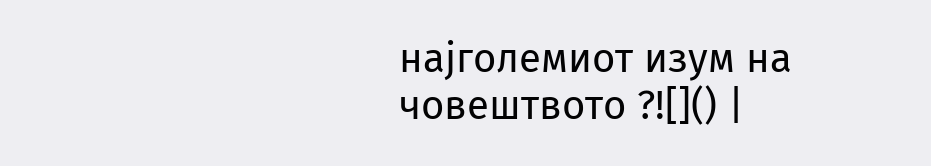најголемиот изум на човештвото ?![]() |